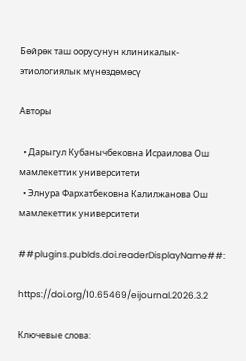Бөйрөк таш оорусунун клиникалык-этиологиялык мүнөздөмөсү

Авторы

  • Дарыгул Кубанычбековна Исраилова Ош мамлекеттик университети
  • Элнура Фархатбековна Калилжанова Ош мамлекеттик университети

##plugins.pubIds.doi.readerDisplayName##:

https://doi.org/10.65469/eijournal.2026.3.2

Ключевые слова: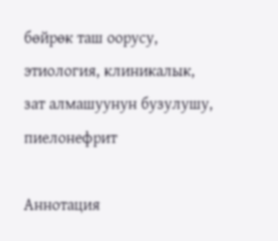бөйрөк таш оорусу, этиология, клиникалык, зат алмашуунун бузулушу, пиелонефрит

Аннотация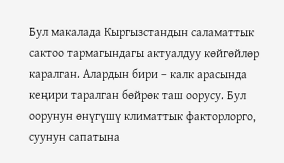Бул макалада Кыргызстандын саламаттык сактоо тармагындагы актуалдуу көйгөйлөр каралган. Алардын бири – калк арасында кеңири таралган бөйрөк таш оорусу. Бул оорунун өнүгүшү климаттык факторлорго, суунун сапатына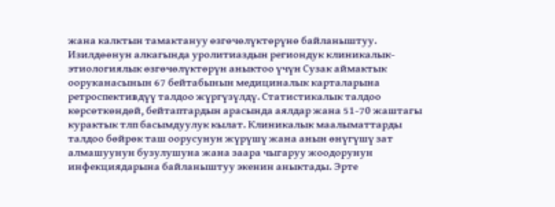жана калктын тамактануу өзгөчөлүктөрүнө байланыштуу. Изилдөөнун алкагында уролитиаздын региондук клиникалык-этиологиялык өзгөчөлүктөрүн аныктоо үчүн Сузак аймактык ооруканасынын 67 бейтабынын медициналык карталарына ретроспективдүү талдоо жүргүзүлдү. Статистикалык талдоо көрсөткөндөй, бейтаптардын арасында аялдар жана 51-70 жаштагы курактык тлп басымдуулук кылат. Клиникалык маалыматтарды талдоо бөйрөк таш оорусунун жүрүшү жана анын өнүгүшү зат алмашуунун бузулушуна жана заара чыгаруу жоодорунун инфекциядарына байланыштуу экенин аныктады. Эрте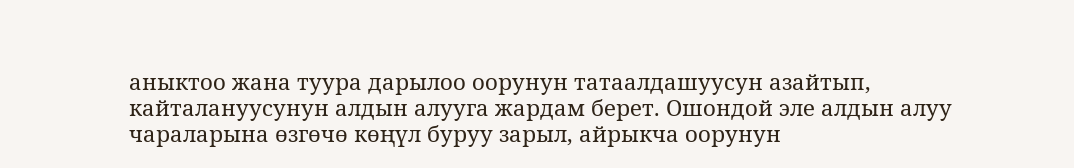аныктоо жана туура дарылоо оорунун татаалдашуусун азайтып, кайталануусунун алдын алууга жардам берет. Ошондой эле алдын алуу чараларына өзгөчө көңүл буруу зарыл, айрыкча оорунун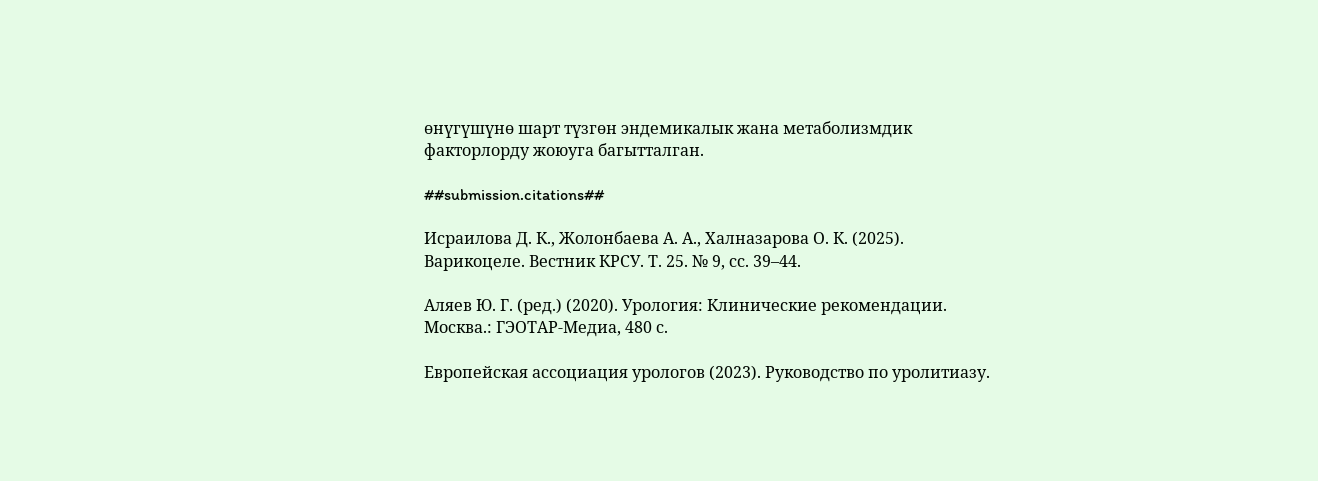өнүгүшүнө шарт түзгөн эндемикалык жана метаболизмдик факторлорду жоюуга багытталган.

##submission.citations##

Исраилова Д. К., Жолонбаева А. А., Халназарова О. К. (2025). Варикоцеле. Вестник КРСУ. Т. 25. № 9, сс. 39–44.

Аляев Ю. Г. (ред.) (2020). Урология: Клинические рекомендации. Москва.: ГЭОТАР-Медиа, 480 с.

Европейская ассоциация урологов (2023). Руководство по уролитиазу.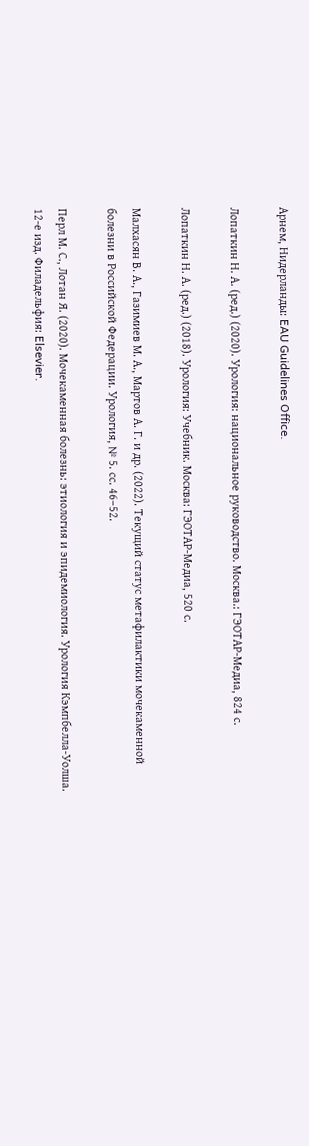Арнем, Нидерланды: EAU Guidelines Office.

Лопаткин Н. А. (ред.) (2020). Урология: национальное руководство. Москва.: ГЭОТАР-Медиа, 824 с.

Лопаткин Н. А. (ред.) (2018). Урология: Учебник. Москва: ГЭОТАР-Медиа, 520 с.

Малхасян В. А., Газимиев М. А., Мартов А. Г. и др. (2022). Текущий статус метафилактики мочекаменной болезни в Российской Федерации. Урология, № 5. сс. 46–52.

Перл М. С., Лотан Я. (2020). Мочекаменная болезнь: этиология и эпидемиология. Урология Кэмпбелла-Уолша. 12-е изд. Филадельфия: Elsevier.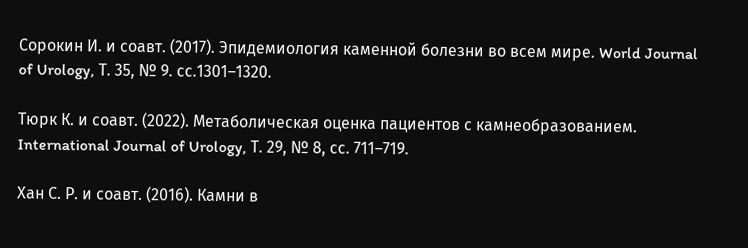Сорокин И. и соавт. (2017). Эпидемиология каменной болезни во всем мире. World Journal of Urology, Т. 35, № 9. сс.1301–1320.

Тюрк К. и соавт. (2022). Метаболическая оценка пациентов с камнеобразованием. International Journal of Urology, Т. 29, № 8, сс. 711–719.

Хан С. Р. и соавт. (2016). Камни в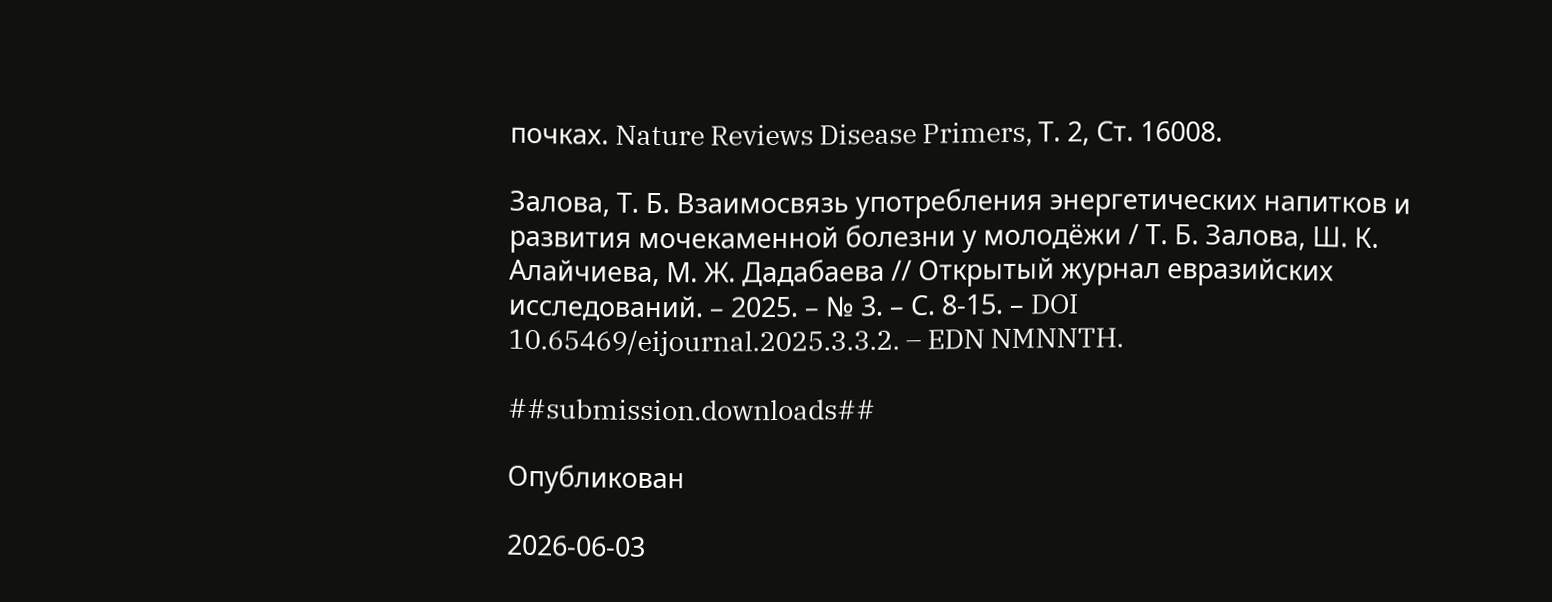почках. Nature Reviews Disease Primers, Т. 2, Ст. 16008.

Залова, Т. Б. Взаимосвязь употребления энергетических напитков и развития мочекаменной болезни у молодёжи / Т. Б. Залова, Ш. К. Алайчиева, М. Ж. Дадабаева // Открытый журнал евразийских исследований. – 2025. – № 3. – С. 8-15. – DOI 10.65469/eijournal.2025.3.3.2. – EDN NMNNTH.

##submission.downloads##

Опубликован

2026-06-03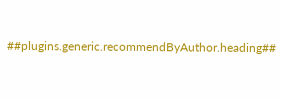##plugins.generic.recommendByAuthor.heading##